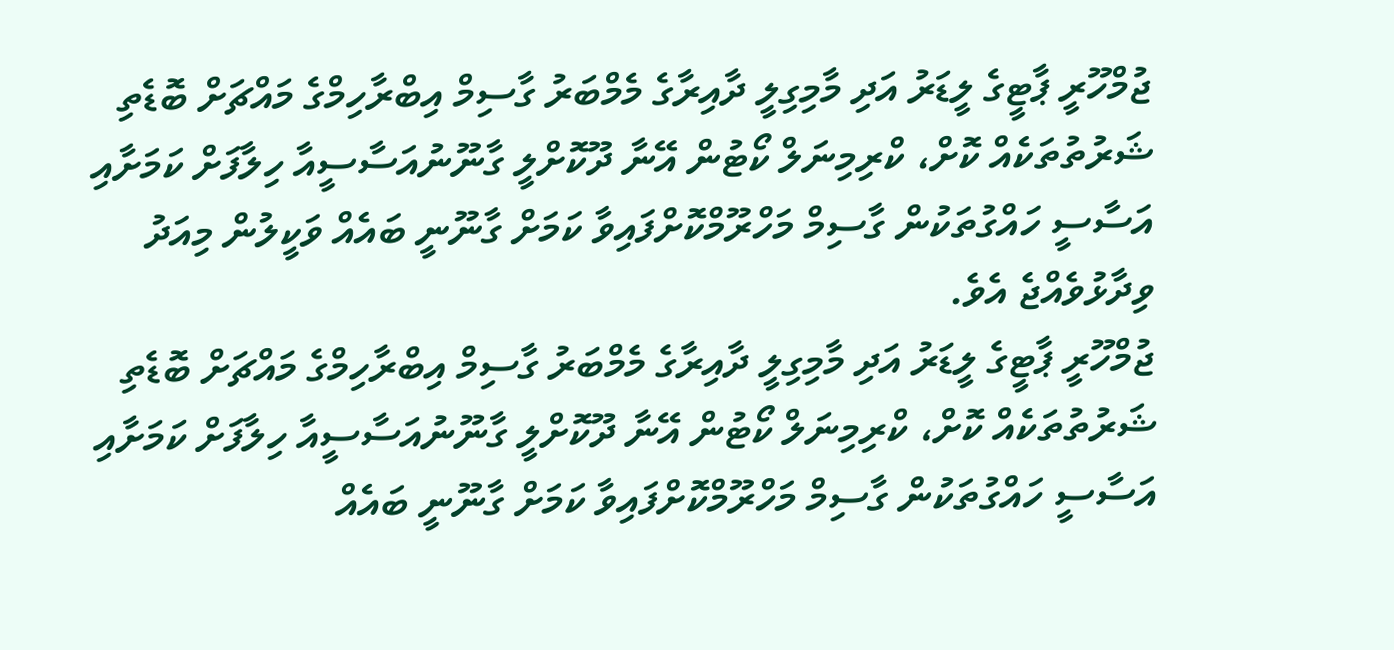ޖުމްހޫރީ ޕާޓީގެ ލީޑަރު އަދި މާމިގިލީ ދާއިރާގެ މެމްބަރު ގާސިމް އިބްރާހިމްގެ މައްޗަށް ބޮޑެތި ޝަރުތުތަކެއް ކޮށް، ކްރިމިނަލް ކޯޓުން އޭނާ ދޫކޮށްލީ ގާނޫނުއަސާސީއާ ހިލާފަށް ކަމަށާއި އަސާސީ ހައްގުތަކުން ގާސިމް މަހްރޫމްކޮށްފައިވާ ކަމަށް ގާނޫނީ ބައެއް ވަކީލުން މިއަދު ވިދާޅުވެއްޖެ އެވެ.
ޖުމްހޫރީ ޕާޓީގެ ލީޑަރު އަދި މާމިގިލީ ދާއިރާގެ މެމްބަރު ގާސިމް އިބްރާހިމްގެ މައްޗަށް ބޮޑެތި ޝަރުތުތަކެއް ކޮށް، ކްރިމިނަލް ކޯޓުން އޭނާ ދޫކޮށްލީ ގާނޫނުއަސާސީއާ ހިލާފަށް ކަމަށާއި އަސާސީ ހައްގުތަކުން ގާސިމް މަހްރޫމްކޮށްފައިވާ ކަމަށް ގާނޫނީ ބައެއް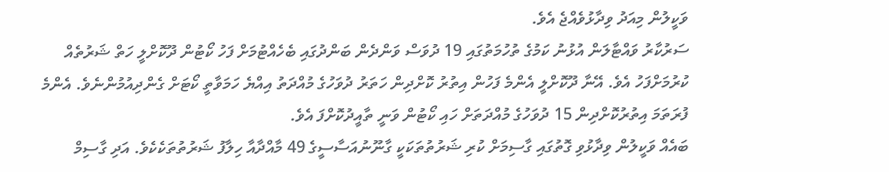ވަކީލުން މިއަދު ވިދާޅުވެއްޖެ އެވެ.
ސަރުކާރު ވައްޓާލަން އުޅުނު ކަމުގެ ތުހުމަތުގައި 19 ދުވަސް ވަންދެން ބަންދުގައި ބެހެއްޓުމަށް ފަހު ކޯޓުން ދޫކޮށްލީ ހަތް ޝަރުތެއް ކުރުމަށްފަހު އެވެ. އޭނާ ދޫކޮށްލީ އެންމެ ފަހުން އިތުރު ކޮށްދިން ހަތަރު ދުވަހުގެ މުއްދަތު އިއްޔެ ހަމަވާތީ ކޯޓަށް ގެންދިއުމުންނެވެ. އެންމެ ފުރަތަމަ އިތުރުކޮށްދިން 15 ދުވަހުގެ މުއްދަތަށް ހައި ކޯޓުން ވަނީ ތާއީދުކޮށްފަ އެވެ.
ބައެއް ވަކީލުން ވިދާޅުވި ގޮތުގައި ގާސިމަށް ކުރި ޝަރުތުތަކަކީ ގާނޫނުއަސާސީގެ 49 މާއްދާއާ ހިލާފު ޝަރުތުތަކެކެވެ. އަދި ގާސިމް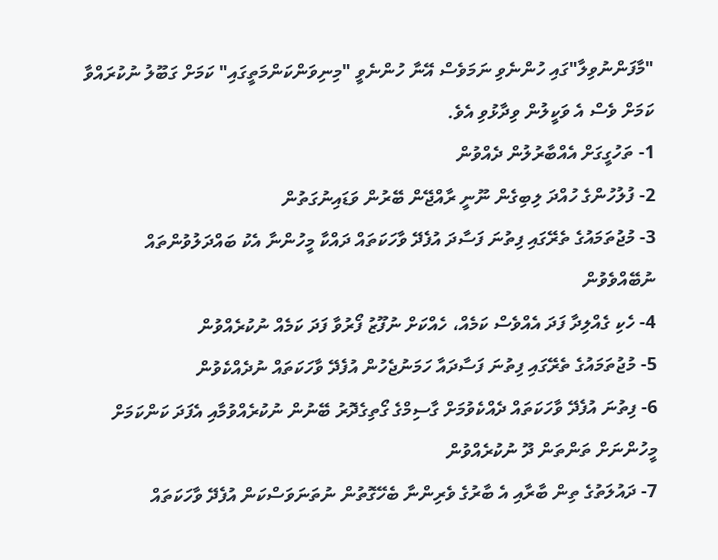"މާފަންނުވިލާ"ގައި ހުންނެވި ނަމަވެސް އޭނާ ހުންނެވީ "މިނިވަންކަންމަތީގައި" ކަމަށް ގަބޫލު ނުކުރައްވާ ކަމަށް ވެސް އެ ވަކީލުން ވިދާޅުވި އެވެ.
1- ތަހުގީގަށް އެއްބާރުލުން ދެއްވުން
2- ފުލުހުންގެ ހުއްދަ ލިބިގެން ނޫނީ ރާއްޖޭން ބޭރުން ވަޑައިނުގަތުން
3- މުޖުތަމައުގެ ތެރޭގައި ފިތުނަ ފަސާދަ އުފެދޭ ވާހަކަތައް ދައްކާ މީހުންނާ އެކު ބައްދަލުވުންތައް ނުބޭއްވެވުން
4- ހެކި ގެއްލިދާ ފަދަ އެއްވެސް ކަމެއް، ހެއްކަށް ނުފޫޒު ފޯރުވާ ފަދަ ކަމެއް ނުކުރެއްވުން
5- މުޖުތަމައުގެ ތެރޭގައި ފިތުނަ ފަސާދައާ ހަމަނުޖެހުން އުފެދޭ ވާހަކަތައް ނުދެއްކެވުން
6- ފިތުނަ އުފެދޭ ވާހަކަތައް ދެއްކެވުމަށް ގާސިމްގެ ގޯތިގެދޮރު ބޭނުން ނުކުރެއްވުމާއި އެފަދަ ކަންކަމަށް މީހުންނަށް ތަންތަން ދޫ ނުކުރެއްވުން
7- ދައުލަތުގެ ތިން ބާރާއި އެ ބާރުގެ ވެރިންނާ ބެހޭގޮތުން ނުތަނަވަސްކަން އުފެދޭ ވާހަކަތައް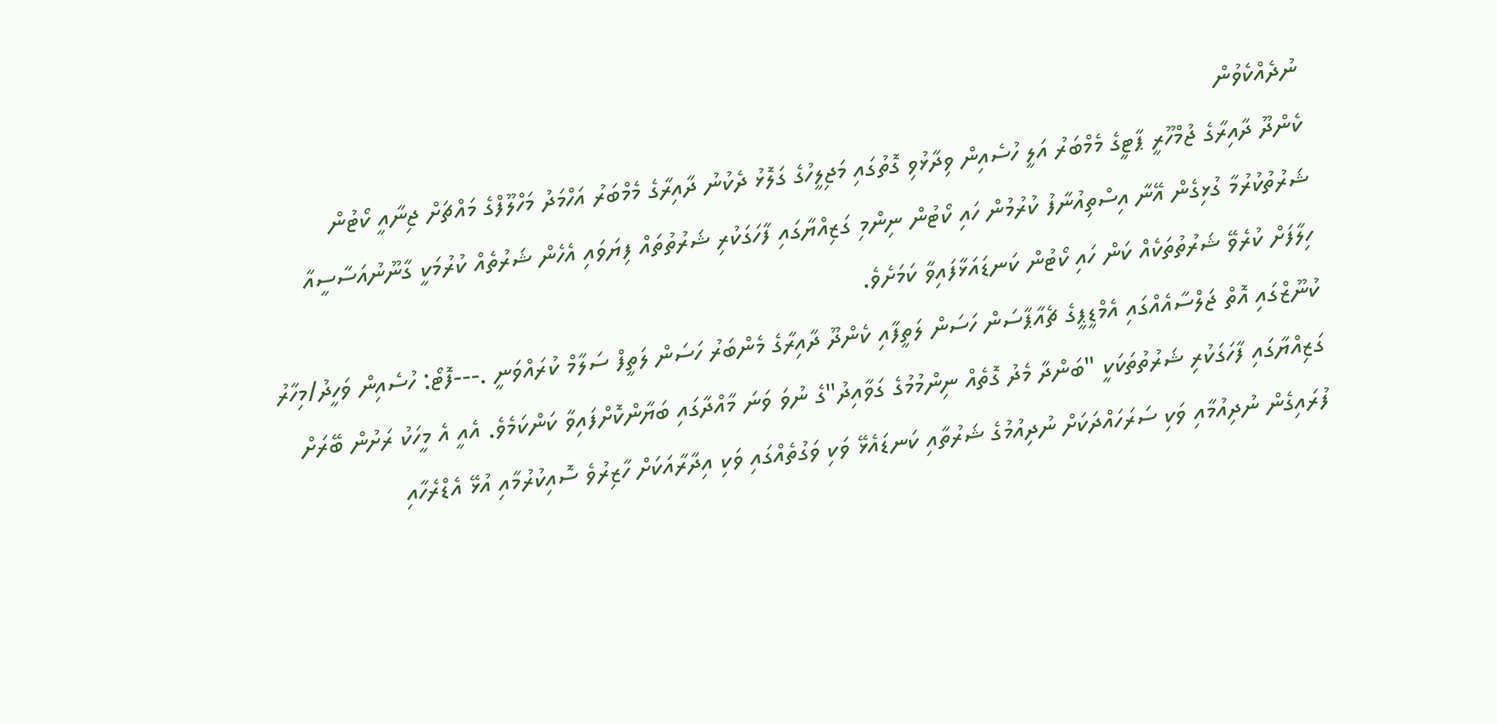ނުދެއްކެވުން
ކެންދޫ ދާއިރާގެ ޖުމްހޫރީ ޕާޓީގެ މެމްބަރު އަލީ ހުސެއިން ވިދާޅުވި ގޮތުގައި މަޖިލީހުގެ ގަލޮޅު ދެކުނު ދާއިރާގެ މެމްބަރު އަހްމަދު މަހްލޫފްގެ މައްޗަށް ޖިނާއީ ކޯޓުން ޝަރުތުކުރުމާ ގުޅިގެން އޭނާ އިސްތިއުނާފު ކުރުމުން ހައި ކޯޓުން ނިންމި ގަޒިއްޔާގައި ފާހަގަކުރި ޝަރުތުތައް ފިޔަވައި އެހެން ޝަރުތެއް ކުރުމަކީ ގާނޫނުއަސާސީއާ ހިލާފަށް ކުރެވޭ ޝަރުތުތަކެއް ކަން ހައި ކޯޓުން ކަނޑައަޅާފައިވާ ކަމަށެވެ.
ކުނޫޒްގައި އޮތް ޖަލްސާއެއްގައި އެމްޑީޕީގެ ޗެއާޕާސަން ހަސަން ލަތީފާއި ކެންދޫ ދާއިރާގެ މެންބަރު ހަސަން ލަތީފް ސަލާމް ކުރައްވަނީ .---ފޮޓޯ: ހުސެއިން ވަހީދު/މިހާރު
ގަޒިއްޔާގައި ފާހަގަކުރި ޝަރުތުތަކަކީ "ބަންދާ މެދު ގޮތެއް ނިންމުމުގެ ގަވާއިދު"ގެ ނުވަ ވަނަ މާއްދާގައި ބަޔާންކޮށްފައިވާ ކަންކަމެވެ. އެއީ އެ މީހަކު ރަށުން ބޭރަށް ފުރައިގެން ނުދިއުމާއި ވަކި ސަރަހައްދަކަށް ނުދިއުމުގެ ޝަރުތާއި ކަނޑައެޅޭ ވަކި ވަގުތެއްގައި ވަކި އިދާރާއަކަށް ހާޒިރުވެ ސޮއިކުރުމާއި އުޅޭ އެޑްރެހާއި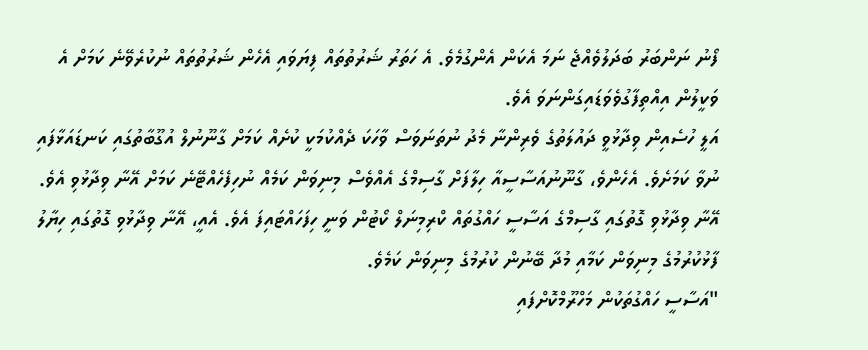ފޯނު ނަންބަރު ބަދަލުވެއްޖެ ނަމަ އެކަން އެންގުމެވެ. އެ ހަތަރު ޝަރުތުތައް ފިޔަވައި އެހެން ޝަރުތުތައް ނުކުރެވޭނެ ކަމަށް އެ ވަކީލުން އިއްތިފާގުވެވަޑައިގަންނަވަ އެވެ.
އަލީ ހުސެއިން ވިދާޅުވީ ދައުލަތުގެ ވެރިންނާ މެދު ނުތަނަވަސް ވާހަކަ ދެއްކުމަކީ ކުށެއް ކަމަށް ގާނޫނުލް އުގޫބާތުގައި ކަނޑައަޅާފައި ނުވާ ކަމަށެވެ. އެހެންވެ، ގާނޫނުއަސާސީއާ ހިލާފަށް ގާސިމްގެ އެއްވެސް މިނިވަން ކަމެއް ނުހިފެހެއްޓޭނެ ކަމަށް އޭނާ ވިދާޅުވި އެވެ.
އޭނާ ވިދާޅުވި ގޮތުގައި ގާސިމްގެ އަސާސީ ހައްގުތައް ކްރިމިނަލް ކޯޓުން ވަނީ ހިފަހައްޓައިފަ އެވެ. އެއީ، އޭނާ ވިދާޅުވި ގޮތުގައި ހިޔާލު ފާޅުކުރުމުގެ މިނިވަން ކަމާއި މުދާ ބޭނުން ކުރުމުގެ މިނިވަން ކަމެވެ.
"އަސާސީ ހައްގުތަކުން މަހްރޫމްކޮށްފައި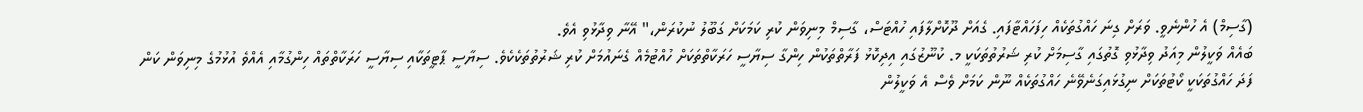(ގާސިމް) އެ ހުންނެވީ. ވަރަށް ގިނަ ހައްގުތަކެއް ހިފަހައްޓާފައި. ގެއަށް ދޫކޮށްލާފައި ހުއްޓަސް، ގާސިމް މިނިވަން ކުރި ކަމަކަށް ގަބޫލު ނުކުރަން،" އޭނާ ވިދާޅުވި އެވެ.
ބައެއް ވަކީލުން މިއަދު ވިދާޅުވި ގޮތުގައި ގާސިމަށް ކުރި ޝަރުތުތަކަކީ މ. ކުނޫޒުގައި އިދިކޮޅު ފަރާތްތަކުން ހިންގާ ސިޔާސީ ހަރަކާތްތަކަށް ހުއްޓުމެއް ގެނައުމަށް ކުރި ޝަރުތުތަކެކެވެ. ސިޔާސީ ޕާޓީތަކާއި ސިޔާސީ ހަރަކާތްތައް ހިންގުމާއި އެއްވެ އުޅުމުގެ މިނިވަން ކަން ފަދަ ހައްގުތަކަކީ ކޯޓުތަކަށް ނިގުޅައިގަނެވޭނެ ހައްގުތަކެއް ނޫން ކަމަށް ވެސް އެ ވަކީލުން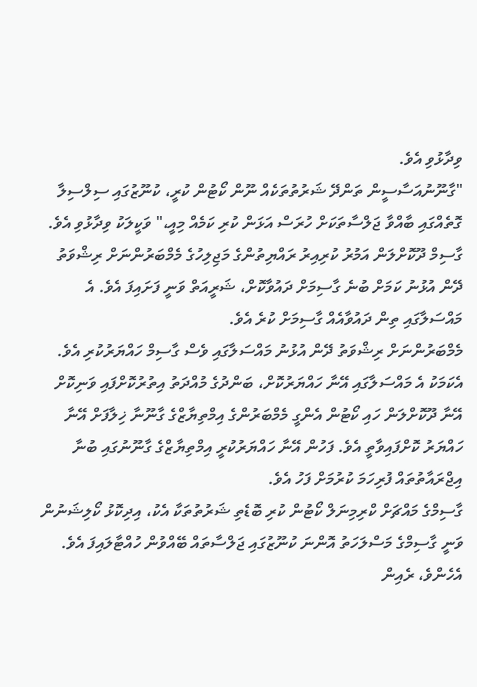ވިދާޅުވި އެވެ.
"ގާނޫނުއަސާސީން ތަންދޭ ޝަރުތުތަކެއް ނޫން ކޯޓުން ކުރީ، ކުނޫޒުގައި ސިލްސިލާ ގޮތެއްގައި ބާއްވާ ޖަލްސާތަކަށް ހުރަސް އަޅަން ކުރި ކަމެއް މިއީ،" ވަކީލަކު ވިދާޅުވި އެވެ.
ގާސިމް ދޫކޮށްލަން އަމުރު ކުރިއިރު ރައްޔިތުންގެ މަޖިލިހުގެ މެމްބަރުންނަށް ރިޝްވަތު ދޭން އުޅުނު ކަމަށް ބުނެ ގާސިމަށް ދައުވާކޮށް، ޝަރީއަތް ވަނީ ފަށައިފަ އެވެ. އެ މައްސަލާގައި ތިން ދައުވާއެއް ގާސިމަށް ކުރެ އެވެ.
މެމްބަރުންނަށް ރިޝްވަތު ދޭން އުޅުނު މައްސަލާގައި ވެސް ގާސިމް ހައްޔަރުކުރި އެވެ. އެކަމަކު އެ މައްސަލާގައި އޭނާ ހައްޔަރުކޮށް، ބަންދުގެ މުއްދަތު އިތުރުކޮށްފައި ވަނިކޮށް އޭނާ ދޫކޮށްލަން ހައި ކޯޓުން އެންގީ މެމްބަރުންގެ އިމްތިޔާޒްގެ ގާނޫނާ ޚިލާފަށް އޭނާ ހައްޔަރު ކޮށްފައިވާތީ އެވެ. ފަހުން އޭނާ ހައްޔަރުކުރީ އިމްތިޔާޒްގެ ގާނޫނުގައި ބުނާ އިޖްރައާތުތައް ފުރިހަމަ ކުރުމަށް ފަހު އެވެ.
ގާސިމްގެ މައްޗަށް ކްރިމިނަލް ކޯޓުން ކުރި ބޮޑެތި ޝަރުތުތަކާ އެކު، އިދިކޮޅު ކޯލިޝަނުން ވަނީ ގާސިމްގެ މަސްލަހަތު އޮންނަ ކުނޫޒުގައި ޖަލްސާތައް ބޭއްވުން ހުއްޓާލައިފަ އެވެ. އެހެންވެ، ރެއިން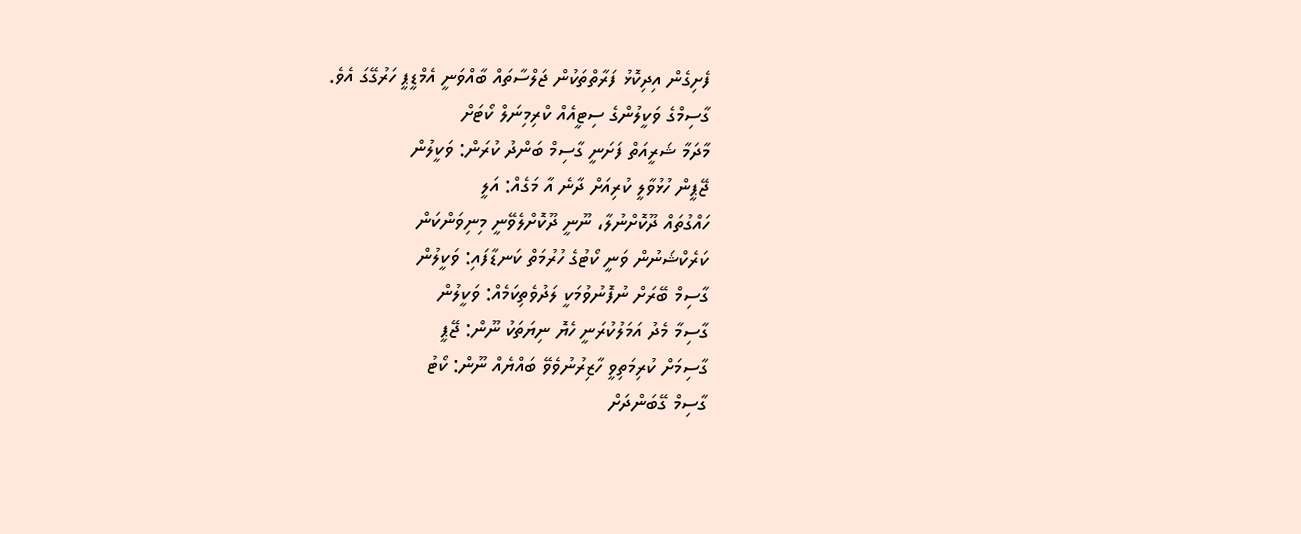ފެށިގެން އިދިކޮޅު ފަރާތްތަކުން ޖަލްސާތައް ބާއްވަނީ އެމްޑީޕީ ހަރުގޭގަ އެވެ.
ގާސިމްގެ ވަކީލުންގެ ސިޓީއެއް ކްރިމިނަލް ކޯޓަށް
މާދަމާ ޝަރީއަތް ފަށަނީ ގާސިމް ބަންދު ކުރަން: ވަކީލުން
ޖޭޕީން ހުޅުވާލީ ކުރިއަށް ދާނެ އާ މަގެއް: އަލީ
ހައްގުތައް ދޫކޮށްނުލާ، ނޫނީ ދޫކޮށްލެވޭނީ މިނިވަންކަން
ކަރެކްޝަނުން ވަނީ ކޯޓުގެ ހުރުމަތް ކަނޑާފައި: ވަކީލުން
ގާސިމް ބޭރަށް ނުފޮނުވުމަކީ ލަދުވެތިކަމެއް: ވަކީލުން
ގާސިމާ މެދު އަމަލުކުރަނީ ހެޔޮ ނިޔަތަކު ނޫން: ޖޭޕީ
ގާސިމަށް ކުރިމަތިވީ ހާޒިރުނުވެވޭ ބައްޔެއް ނޫން: ކޯޓު
ގާސިމް ގޭބަންދަށް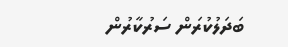ބަދަލުކުރަން ސަރުކާރުން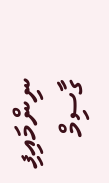ނިންމައިފި
ގާސިމް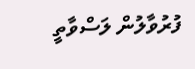ފުރުވާލުން ލަސްވާތީ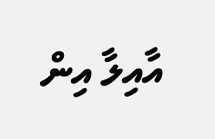އާއިލާ އިން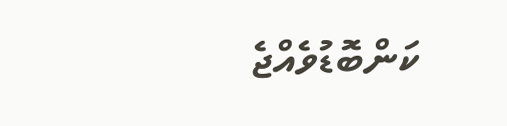ކަންބޮޑުވެއްޖެ